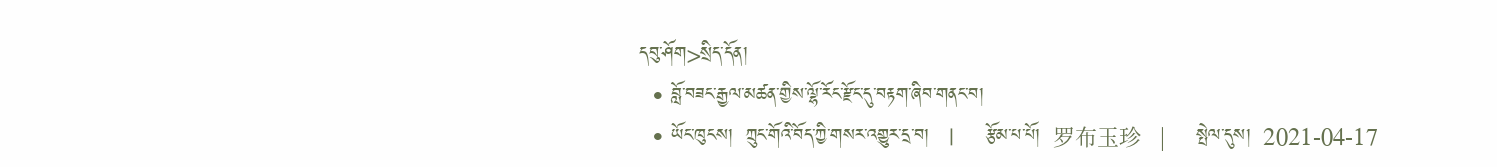དབུ་ཤོག>སྲིད་དོན།
  • བློ་བཟང་རྒྱལ་མཚན་གྱིས་ལྷོ་རོང་རྫོང་དུ་བརྟག་ཞིབ་གནང་བ།
  • ཡོང་ཁུངས།  ཀྲུང་གོའི་བོད་ཀྱི་གསར་འགྱུར་དྲ་བ།   |     རྩོམ་པ་པོ།  罗布玉珍   |     སྤེལ་དུས།  2021-04-17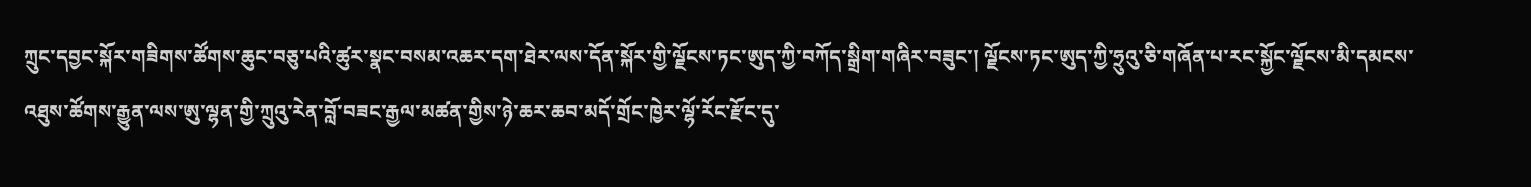ཀྲུང་དབྱང་སྐོར་གཟིགས་ཚོགས་ཆུང་བཅུ་པའི་ཚུར་སྣང་བསམ་འཆར་དག་ཐེར་ལས་དོན་སྐོར་གྱི་ལྗོངས་ཏང་ཨུད་ཀྱི་བཀོད་སྒྲིག་གཞིར་བཟུང་། ལྗོངས་ཏང་ཨུད་ཀྱི་ཧྲུའུ་ཅི་གཞོན་པ་རང་སྐྱོང་ལྗོངས་མི་དམངས་འཐུས་ཚོགས་རྒྱུན་ལས་ཨུ་ལྷན་གྱི་ཀྲུའུ་རེན་བློ་བཟང་རྒྱལ་མཚན་གྱིས་ཉེ་ཆར་ཆབ་མདོ་གྲོང་ཁྱེར་ལྷོ་རོང་རྫོང་དུ་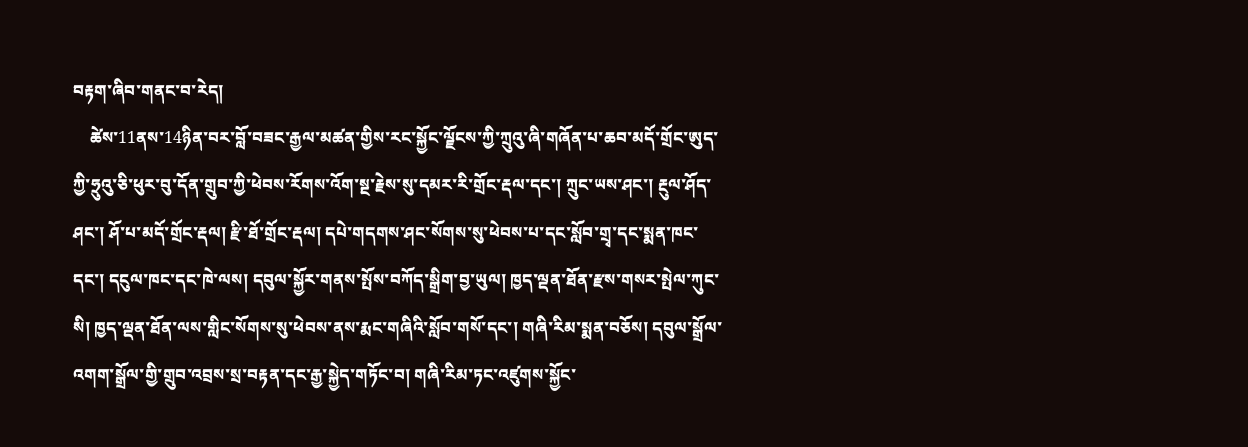བརྟག་ཞིབ་གནང་བ་རེད།
    ཚེས་11ནས་14ཉིན་བར་བློ་བཟང་རྒྱལ་མཚན་གྱིས་རང་སྐྱོང་ལྗོངས་ཀྱི་ཀྲུའུ་ཞི་གཞོན་པ་ཆབ་མདོ་གྲོང་ཨུད་ཀྱི་ཧྲུའུ་ཅི་ཕུར་བུ་དོན་གྲུབ་ཀྱི་ཕེབས་རོགས་འོག་སྔ་རྗེས་སུ་དམར་རི་གྲོང་རྡལ་དང་། ཀྲུང་ཡས་ཤང་། རྔུལ་ཤོད་ཤང་། ཤོ་པ་མདོ་གྲོང་རྡལ། རྫི་ཐོ་གྲོང་རྡལ། དཔེ་གདགས་ཤང་སོགས་སུ་ཕེབས་པ་དང་སློབ་གྲྭ་དང་སྨན་ཁང་དང་། དངུལ་ཁང་དང་ཁེ་ལས། དབུལ་སྐྱོར་གནས་སྤོས་བཀོད་སྒྲིག་བྱ་ཡུལ། ཁྱད་ལྡན་ཐོན་རྫས་གསར་སྤེལ་ཀུང་སི། ཁྱད་ལྡན་ཐོན་ལས་གླིང་སོགས་སུ་ཕེབས་ནས་རྨང་གཞིའི་སློབ་གསོ་དང་། གཞི་རིམ་སྨན་བཅོས། དབུལ་སྒྲོལ་འགག་སྒྲོལ་གྱི་གྲུབ་འབྲས་སྲ་བརྟན་དང་རྒྱ་སྐྱེད་གཏོང་བ། གཞི་རིམ་ཏང་འཛུགས་སྐྱོང་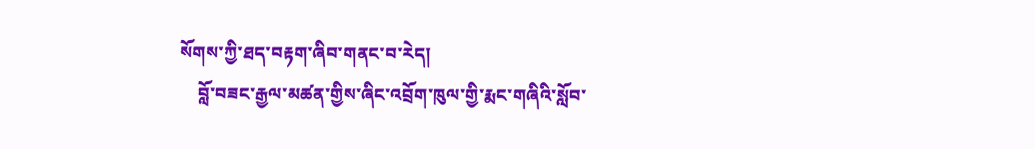སོགས་ཀྱི་ཐད་བརྟག་ཞིབ་གནང་བ་རེད།
    བློ་བཟང་རྒྱལ་མཚན་གྱིས་ཞིང་འབྲོག་ཁུལ་གྱི་རྨང་གཞིའི་སློབ་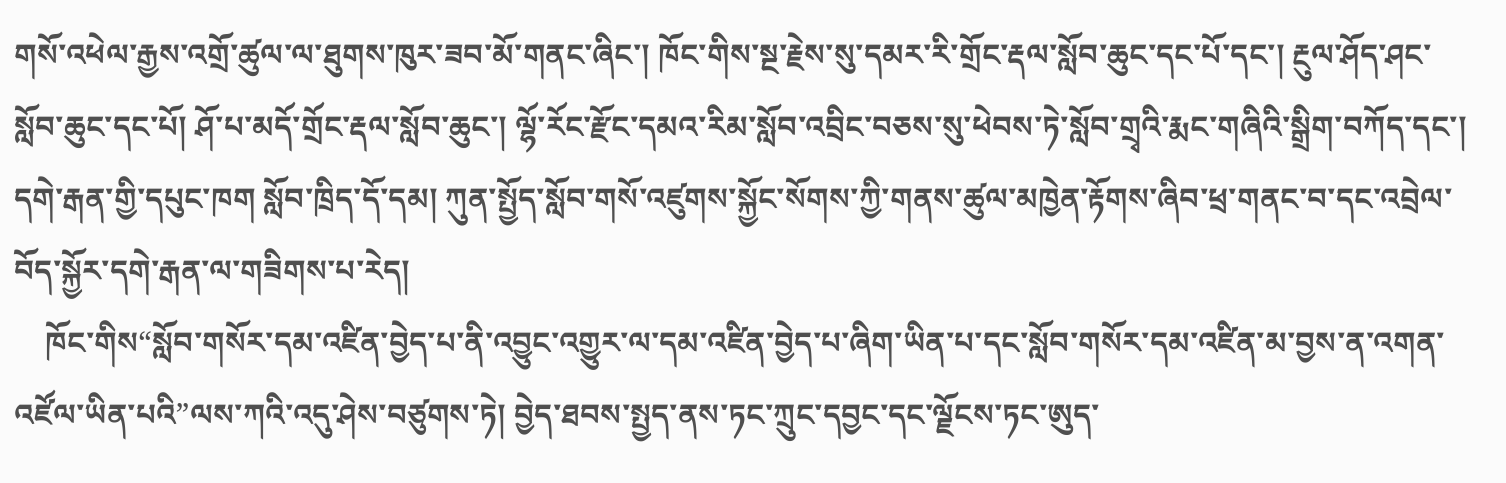གསོ་འཕེལ་རྒྱས་འགྲོ་ཚུལ་ལ་ཐུགས་ཁུར་ཟབ་མོ་གནང་ཞིང་། ཁོང་གིས་སྔ་རྗེས་སུ་དམར་རི་གྲོང་རྡལ་སློབ་ཆུང་དང་པོ་དང་། རྔུལ་ཤོད་ཤང་སློབ་ཆུང་དང་པོ། ཤོ་པ་མདོ་གྲོང་རྡལ་སློབ་ཆུང་། ལྷོ་རོང་རྫོང་དམའ་རིམ་སློབ་འབྲིང་བཅས་སུ་ཕེབས་ཏེ་སློབ་གྲྭའི་རྨང་གཞིའི་སྒྲིག་བཀོད་དང་། དགེ་རྒན་གྱི་དཔུང་ཁག སློབ་ཁྲིད་དོ་དམ། ཀུན་སྤྱོད་སློབ་གསོ་འཛུགས་སྐྱོང་སོགས་ཀྱི་གནས་ཚུལ་མཁྱེན་རྟོགས་ཞིབ་ཕྲ་གནང་བ་དང་འབྲེལ་བོད་སྐྱོར་དགེ་རྒན་ལ་གཟིགས་པ་རེད།
    ཁོང་གིས“སློབ་གསོར་དམ་འཛིན་བྱེད་པ་ནི་འབྱུང་འགྱུར་ལ་དམ་འཛིན་བྱེད་པ་ཞིག་ཡིན་པ་དང་སློབ་གསོར་དམ་འཛིན་མ་བྱས་ན་འགན་འཛོལ་ཡིན་པའི”ལས་ཀའི་འདུ་ཤེས་བཙུགས་ཏེ། བྱེད་ཐབས་སྤྱད་ནས་ཏང་ཀྲུང་དབྱང་དང་ལྗོངས་ཏང་ཨུད་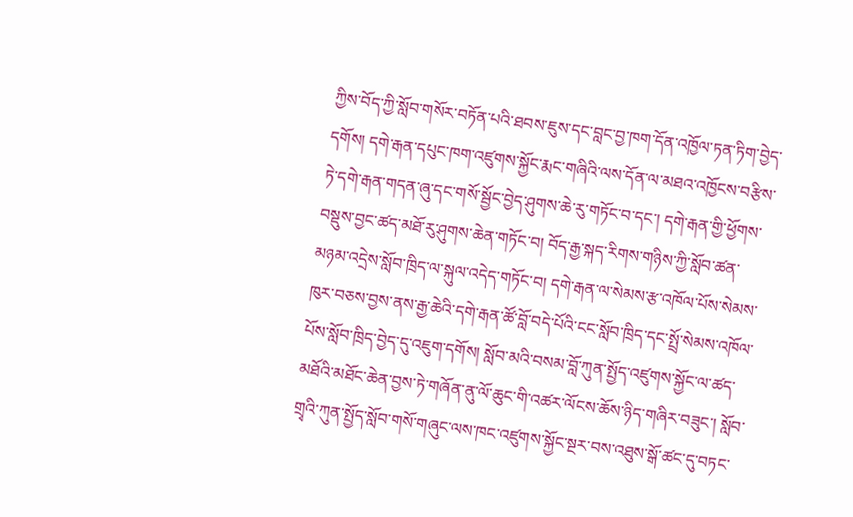ཀྱིས་བོད་ཀྱི་སློབ་གསོར་བཏོན་པའི་ཐབས་ཇུས་དང་བླང་བྱ་ཁག་དོན་འཁྱོལ་ཏན་ཏིག་བྱེད་དགོས། དགེ་རྒན་དཔུང་ཁག་འཛུགས་སྐྱོང་རྨང་གཞིའི་ལས་དོན་ལ་མཐའ་འཁྱོངས་བརྩིས་ཏེ་དགེ་རྒན་གདན་ཞུ་དང་གསོ་སྦྱོང་བྱེད་ཤུགས་ཆེ་རུ་གཏོང་བ་དང་། དགེ་རྒན་གྱི་ཕྱོགས་བསྡུས་བྱང་ཚད་མཐོ་རུ་ཤུགས་ཆེན་གཏོང་བ། བོད་རྒྱ་སྐད་རིགས་གཉིས་ཀྱི་སློབ་ཚན་མཉམ་འདྲེས་སློབ་ཁྲིད་ལ་སྐུལ་འདེད་གཏོང་བ། དགེ་རྒན་ལ་སེམས་རྩ་འཁོལ་པོས་སེམས་ཁུར་བཅས་བྱས་ནས་རྒྱ་ཆེའི་དགེ་རྒན་ཚོ་བློ་བདེ་པོའི་ངང་སློབ་ཁྲིད་དང་སྤྲོ་སེམས་འཁོལ་པོས་སློབ་ཁྲིད་བྱེད་དུ་འཇུག་དགོས། སློབ་མའི་བསམ་བློ་ཀུན་སྤྱོད་འཛུགས་སྐྱོང་ལ་ཚད་མཐོའི་མཐོང་ཆེན་བྱས་ཏེ་གཞོན་ནུ་ལོ་ཆུང་གི་འཚར་ལོངས་ཆོས་ཉིད་གཞིར་བཟུང་། སློབ་གྲྭའི་ཀུན་སྤྱོད་སློབ་གསོ་གཞུང་ལས་ཁང་འཛུགས་སྐྱོང་སྔར་བས་འཐུས་སྒོ་ཚང་དུ་བཏང་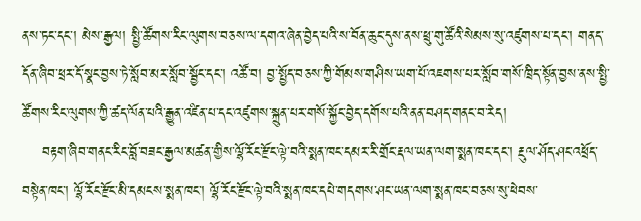ནས་ཏང་དང་། མེས་རྒྱལ། སྤྱི་ཚོགས་རིང་ལུགས་བཅས་ལ་དགའ་ཞེན་བྱེད་པའི་ས་བོན་ཆུང་དུས་ནས་ཕྲུ་གུ་ཚོའི་སེམས་སུ་འཛུགས་པ་དང་། གནད་དོན་ཞིབ་ཕྲར་དོ་སྣང་བྱས་ཏེ་སློབ་མར་སློབ་སྦྱོང་དང་། འཚོ་བ། བྱ་སྤྱོད་བཅས་ཀྱི་གོམས་གཤིས་ཡག་པོ་འཇགས་པར་སློབ་གསོ་ཁྲིད་སྟོན་བྱས་ནས་སྤྱི་ཚོགས་རིང་ལུགས་ཀྱི་ཚད་ལོན་པའི་རྒྱུན་འཛིན་པ་དང་འཛུགས་སྐྲུན་པར་གསོ་སྐྱོང་བྱེད་དགོས་པའི་ནན་བཤད་གནང་བ་རེད།
    བརྟག་ཞིབ་གནང་རིང་བློ་བཟང་རྒྱལ་མཚན་གྱིས་ལྷོ་རོང་རྫོང་ལྟེ་བའི་སྨན་ཁང་དམར་རི་གྲོང་རྡལ་ཡན་ལག་སྨན་ཁང་དང་། རྔུལ་ཤོད་ཤང་འཕྲོད་བསྟེན་ཁང་། ལྷོ་རོང་རྫོང་མི་དམངས་སྨན་ཁང་། ལྷོ་རོང་རྫོང་ལྟེ་བའི་སྨན་ཁང་དཔེ་གདགས་ཤང་ཡན་ལག་སྨན་ཁང་བཅས་སུ་ཕེབས་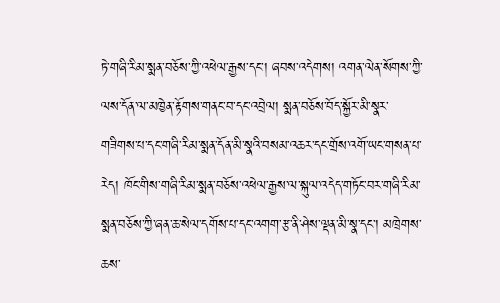ཏེ་གཞི་རིམ་སྨན་བཅོས་ཀྱི་འཕེལ་རྒྱས་དང་། ཞབས་འདེགས། འགན་ལེན་སོགས་ཀྱི་ལས་དོན་ལ་མཁྱེན་རྟོགས་གནང་བ་དང་འབྲེལ། སྨན་བཅོས་བོད་སྐྱོར་མི་སྣར་གཟིགས་པ་དང་གཞི་རིམ་སྨན་དོན་མི་སྣའི་བསམ་འཆར་དང་གྲོས་འགོ་ཡང་གསན་པ་རེད། ཁོང་གིས་གཞི་རིམ་སྨན་བཅོས་འཕེལ་རྒྱས་ལ་སྐུལ་འདེད་གཏོང་བར་གཞི་རིམ་སྨན་བཅོས་ཀྱི་ཞན་ཆ་སེལ་དགོས་པ་དང་འགག་རྩ་ནི་ཤེས་ལྡན་མི་སྣ་དང་། མཁྲེགས་ཆས་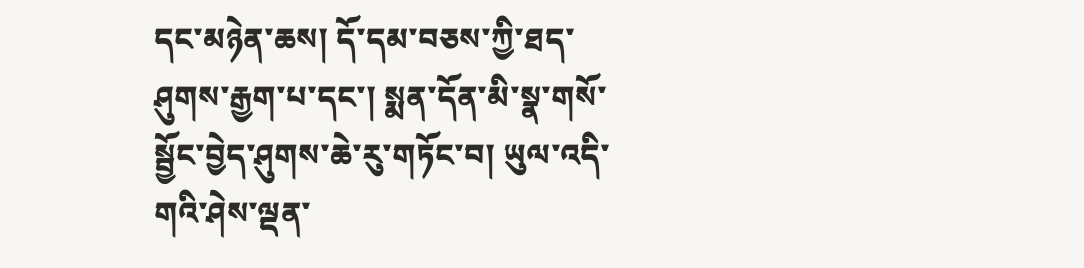དང་མཉེན་ཆས། དོ་དམ་བཅས་ཀྱི་ཐད་ཤུགས་རྒྱག་པ་དང་། སྨན་དོན་མི་སྣ་གསོ་སྦྱོང་བྱེད་ཤུགས་ཆེ་རུ་གཏོང་བ། ཡུལ་འདི་གའི་ཤེས་ལྡན་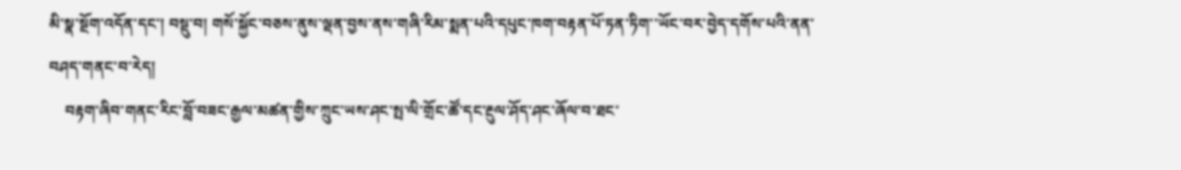མི་སྣ་སྔོག་འདོན་དང་། བསྡུ་བ། གསོ་སྐྱོང་བཅས་ནུས་ལྡན་བྱས་ནས་གཞི་རིམ་སྨན་པའི་དཔུང་ཁག་བརྟན་པོ་ཏན་ཏིག་་ཡོང་བར་བྱེད་དགོས་པའི་ནན་བཤད་གནང་བ་རེད།
    བརྟག་ཞིབ་གནང་རིང་བློ་བཟང་རྒྱལ་མཚན་གྱིས་ཀྲུང་ཡས་ཤང་སྤ་ལི་གྲོང་ཚོ་དང་རྔུལ་ཤོད་ཤང་ཞོལ་བ་ཐང་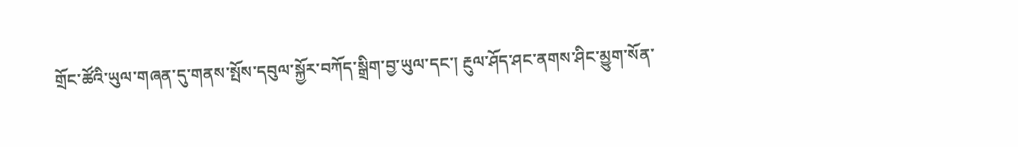གྲོང་ཚོའི་ཡུལ་གཞན་དུ་གནས་སྤོས་དབུལ་སྐྱོར་བཀོད་སྒྲིག་བྱ་ཡུལ་དང་། རྔུལ་ཤོད་ཤང་ནགས་ཤིང་མྱུག་སོན་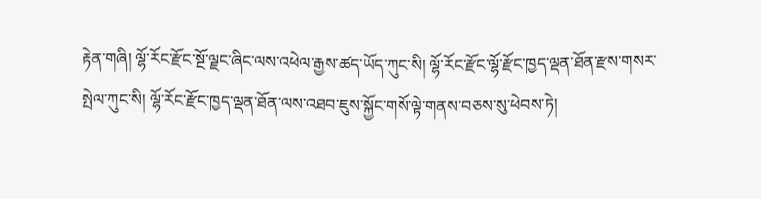རྟེན་གཞི། ལྷོ་རོང་རྫོང་སྔོ་ལྗང་ཞིང་ལས་འཕེལ་རྒྱས་ཚད་ཡོད་ཀུང་སི། ལྷོ་རོང་རྫོང་ལྷོ་རྫོང་ཁྱད་ལྡན་ཐོན་རྫས་གསར་སྤེལ་ཀུང་སི། ལྷོ་རོང་རྫོང་ཁྱད་ལྡན་ཐོན་ལས་འཐབ་ཇུས་སྐྱོང་གསོ་ལྟེ་གནས་བཅས་སུ་ཕེབས་ཏེ།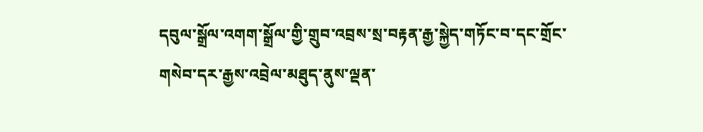དབུལ་སྒྲོལ་འགག་སྒྲོལ་གྱི་གྲུབ་འབྲས་སྲ་བརྟན་རྒྱ་སྐྱེད་གཏོང་བ་དང་གྲོང་གསེབ་དར་རྒྱས་འབྲེལ་མཐུད་ནུས་ལྡན་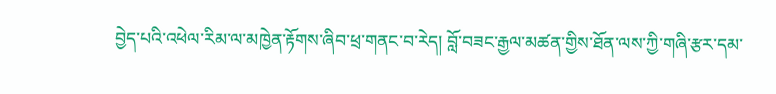བྱེད་པའི་འཕེལ་རིམ་ལ་མཁྱེན་རྟོགས་ཞིབ་ཕྲ་གནང་བ་རེད། བློ་བཟང་རྒྱལ་མཚན་གྱིས་ཐོན་ལས་ཀྱི་གཞི་རྩར་དམ་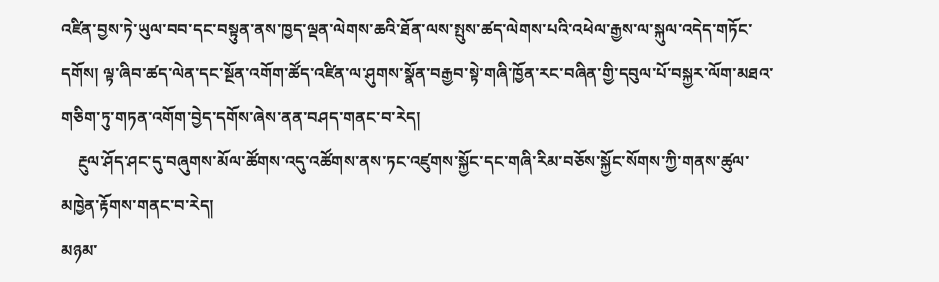འཛིན་བྱས་ཏེ་ཡུལ་བབ་དང་བསྟུན་ནས་ཁྱད་ལྡན་ལེགས་ཆའི་ཐོན་ལས་སྤུས་ཚད་ལེགས་པའི་འཕེལ་རྒྱས་ལ་སྐུལ་འདེད་གཏོང་དགོས། ལྟ་ཞིབ་ཚད་ལེན་དང་སྔོན་འགོག་ཚོད་འཛིན་ལ་ཤུགས་སྣོན་བརྒྱབ་སྟེ་གཞི་ཁྱོན་རང་བཞིན་གྱི་དབུལ་པོ་བསྐྱར་ལོག་མཐའ་གཅིག་ཏུ་གཏན་འགོག་བྱེད་དགོས་ཞེས་ནན་བཤད་གནང་བ་རེད།
    རྔུལ་ཤོད་ཤང་དུ་བཞུགས་མོལ་ཚོགས་འདུ་འཚོགས་ནས་ཏང་འཛུགས་སྐྱོང་དང་གཞི་རིམ་བཅོས་སྐྱོང་སོགས་ཀྱི་གནས་ཚུལ་མཁྱེན་རྟོགས་གནང་བ་རེད།
མཉམ་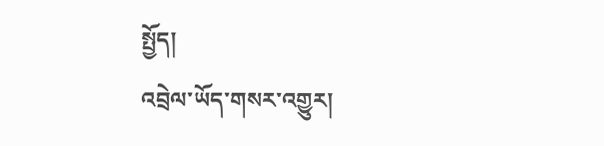སྤྱོད།
འབྲེལ་ཡོད་གསར་འགྱུར།